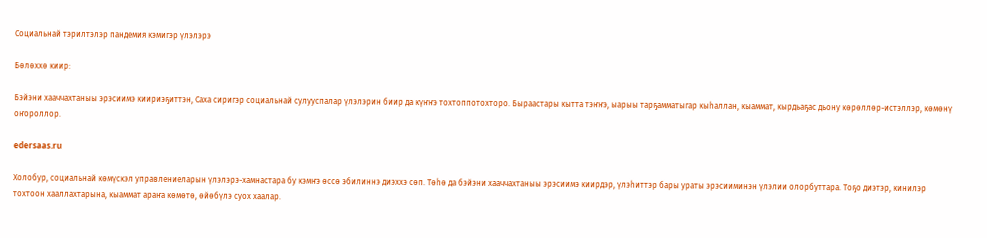Социальнай тэрилтэлэр пандемия кэмигэр үлэлэрэ

Бөлөххө киир:

Бэйэни хааччахтаныы эрэсиимэ киириэҕиттэн, Саха сиригэр социальнай сулууспалар үлэлэрин биир да күҥҥэ тохтоппотохторо. Быраастары кытта тэҥҥэ, ыарыы тарҕамматыгар кыһаллан, кыаммат, кырдьаҕас дьону көрөллөр-истэллэр, көмөнү оҥороллор.

edersaas.ru

Холобур, социальнай көмүскэл управлениеларын үлэлэрэ-хамнастара бу кэмҥэ өссө эбилиннэ диэххэ сөп. Төһө да бэйэни хааччахтаныы эрэсиимэ киирдэр, үлэһиттэр бары ураты эрэсииминэн үлэлии олорбуттара. Тоҕо диэтэр, кинилэр тохтоон хааллахтарына, кыаммат араҥа көмөтө, өйөбүлэ суох хаалар.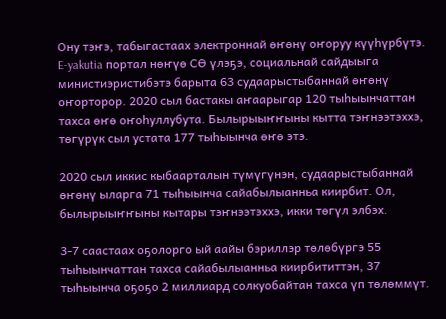Ону тэҥэ, табыгастаах электроннай өҥөнү оҥоруу күүһүрбүтэ. E-yakutia портал нөҥүө СӨ үлэҕэ, социальнай сайдыыга министиэристибэтэ барыта 63 судаарыстыбаннай өҥөнү оҥорторор. 2020 сыл бастакы аҥаарыгар 120 тыһыынчаттан тахса өҥө оҥоһуллубута. Былырыыҥҥыны кытта тэҥнээтэххэ, төгүрүк сыл устата 177 тыһыынча өҥө этэ.

2020 сыл иккис кыбаарталын түмүгүнэн, судаарыстыбаннай өҥөнү ыларга 71 тыһыынча сайабылыанньа киирбит. Ол, былырыыҥҥыны кытары тэҥнээтэххэ, икки төгүл элбэх.

3-7 саастаах оҕолорго ый аайы бэриллэр төлөбүргэ 55 тыһыынчаттан тахса сайабылыанньа киирбититтэн, 37 тыһыынча оҕоҕо 2 миллиард солкуобайтан тахса үп төлөммүт.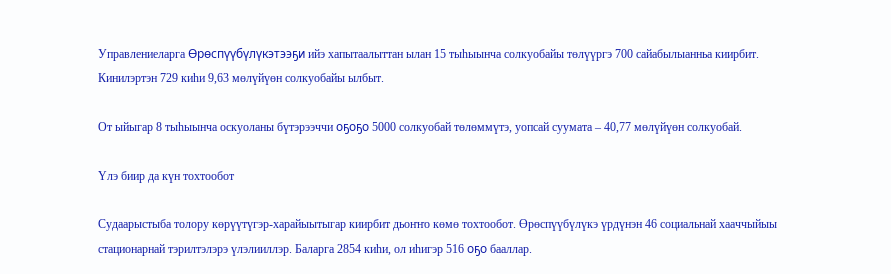Управлениеларга Өрөспүүбүлүкэтээҕи ийэ хапытаалыттан ылан 15 тыһыынча солкуобайы төлүүргэ 700 сайабылыанньа киирбит. Кинилэртэн 729 киһи 9,63 мөлүйүөн солкуобайы ылбыт.

От ыйыгар 8 тыһыынча оскуоланы бүтэрээччи оҕоҕо 5000 солкуобай төлөммүтэ, уопсай суумата – 40,77 мөлүйүөн солкуобай.

Үлэ биир да күн тохтообот

Судаарыстыба толору көрүүтүгэр-харайыытыгар киирбит дьоҥҥо көмө тохтообот. Өрөспүүбүлүкэ үрдүнэн 46 социальнай хааччыйыы стационарнай тэрилтэлэрэ үлэлииллэр. Баларга 2854 киһи, ол иһигэр 516 оҕо бааллар.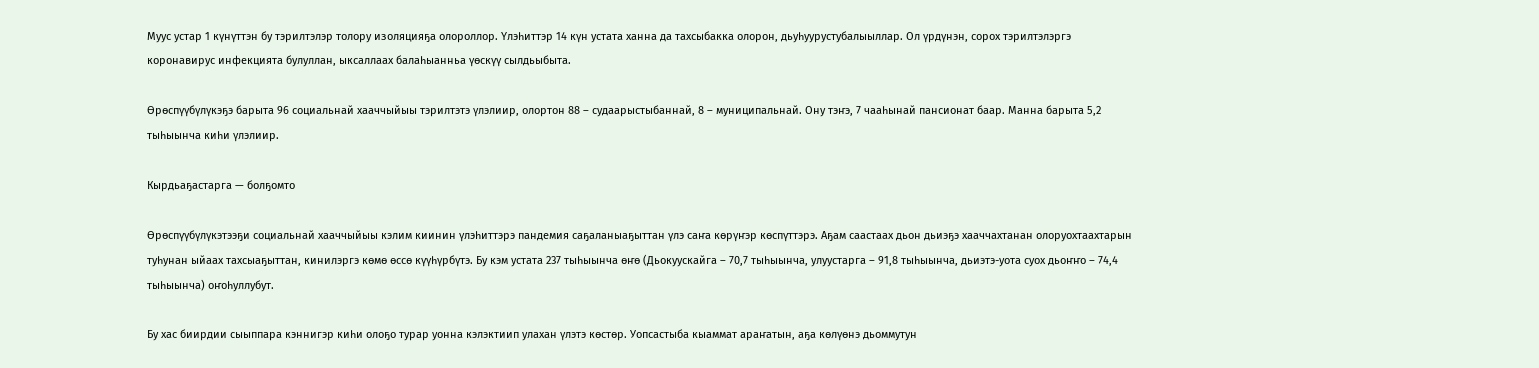Муус устар 1 күнүттэн бу тэрилтэлэр толору изоляцияҕа олороллор. Үлэһиттэр 14 күн устата ханна да тахсыбакка олорон, дьуһуурустубалыыллар. Ол үрдүнэн, сорох тэрилтэлэргэ коронавирус инфекцията булуллан, ыксаллаах балаһыанньа үөскүү сылдьыбыта.

Өрөспүүбүлүкэҕэ барыта 96 социальнай хааччыйыы тэрилтэтэ үлэлиир, олортон 88 – судаарыстыбаннай, 8 – муниципальнай. Ону тэҥэ, 7 чааһынай пансионат баар. Манна барыта 5,2 тыһыынча киһи үлэлиир.

Кырдьаҕастарга — болҕомто

Өрөспүүбүлүкэтээҕи социальнай хааччыйыы кэлим киинин үлэһиттэрэ пандемия саҕаланыаҕыттан үлэ саҥа көрүҥэр көспүттэрэ. Аҕам саастаах дьон дьиэҕэ хааччахтанан олоруохтаахтарын туһунан ыйаах тахсыаҕыттан, кинилэргэ көмө өссө күүһүрбүтэ. Бу кэм устата 237 тыһыынча өҥө (Дьокуускайга – 70,7 тыһыынча, улуустарга – 91,8 тыһыынча, дьиэтэ-уота суох дьоҥҥо – 74,4 тыһыынча) оҥоһуллубут.

Бу хас биирдии сыыппара кэннигэр киһи олоҕо турар уонна кэлэктиип улахан үлэтэ көстөр. Уопсастыба кыаммат араҥатын, аҕа көлүөнэ дьоммутун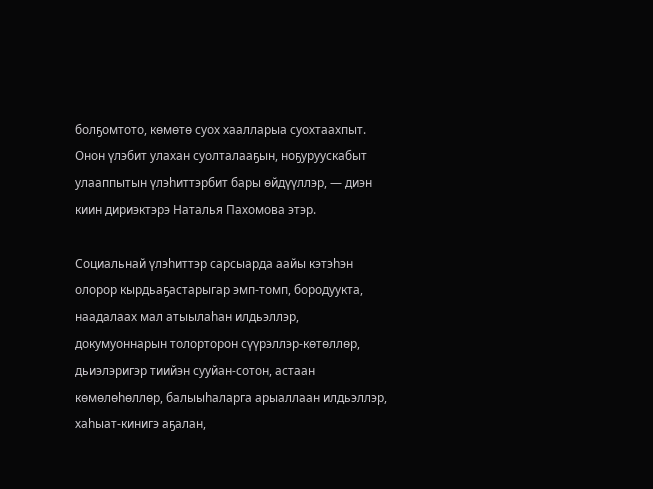болҕомтото, көмөтө суох хаалларыа суохтаахпыт. Онон үлэбит улахан суолталааҕын, ноҕуруускабыт улааппытын үлэһиттэрбит бары өйдүүллэр, — диэн киин дириэктэрэ Наталья Пахомова этэр.

Социальнай үлэһиттэр сарсыарда аайы кэтэһэн олорор кырдьаҕастарыгар эмп-томп, бородуукта, наадалаах мал атыылаһан илдьэллэр, докумуоннарын толорторон сүүрэллэр-көтөллөр, дьиэлэригэр тиийэн сууйан-сотон, астаан көмөлөһөллөр, балыыһаларга арыаллаан илдьэллэр, хаһыат-кинигэ аҕалан,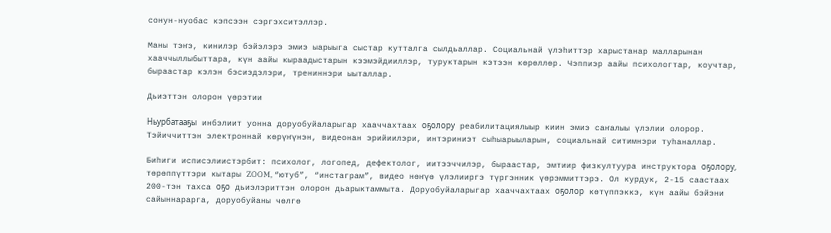сонун-нуобас кэпсээн сэргэхситэллэр.

Маны тэҥэ, кинилэр бэйэлэрэ эмиэ ыарыыга сыстар кутталга сылдьаллар. Социальнай үлэһиттэр харыстанар малларынан хааччыллыбыттара, күн аайы кыраадыстарын кээмэйдииллэр, туруктарын кэтээн көрөллөр. Чэппиэр аайы психологтар, коучтар, быраастар кэлэн бэсиэдэлэри, трениннэри ыыталлар.

Дьиэттэн олорон үөрэтии

Ньурбатааҕы инбэлиит уонна доруобуйаларыгар хааччахтаах оҕолору реабилитациялыыр киин эмиэ саҥалыы үлэлии олорор. Тэйиччиттэн электроннай көрүҥүнэн, видеонан эрийиилэри, интэриниэт сыһыарыыларын, социальнай ситимнэри туһаналлар.

Биһиги исписэлиистэрбит: психолог, логопед, дефектолог, иитээччилэр, быраастар, эмтиир физкултуура инструктора оҕолору, төрөппүттэри кытары ZOOM, “ютуб”, “инстаграм”, видео нөҥүө үлэлииргэ түргэнник үөрэммиттэрэ. Ол курдук, 2-15 саастаах 200-тэн тахса оҕо дьиэлэриттэн олорон дьарыктаммыта. Доруобуйаларыгар хааччахтаах оҕолор көтүппэккэ, күн аайы бэйэни сайыннарарга, доруобуйаны чөлгө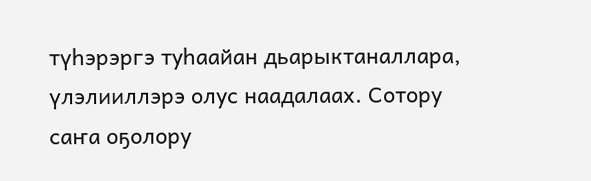түһэрэргэ туһаайан дьарыктаналлара, үлэлииллэрэ олус наадалаах. Сотору саҥа оҕолору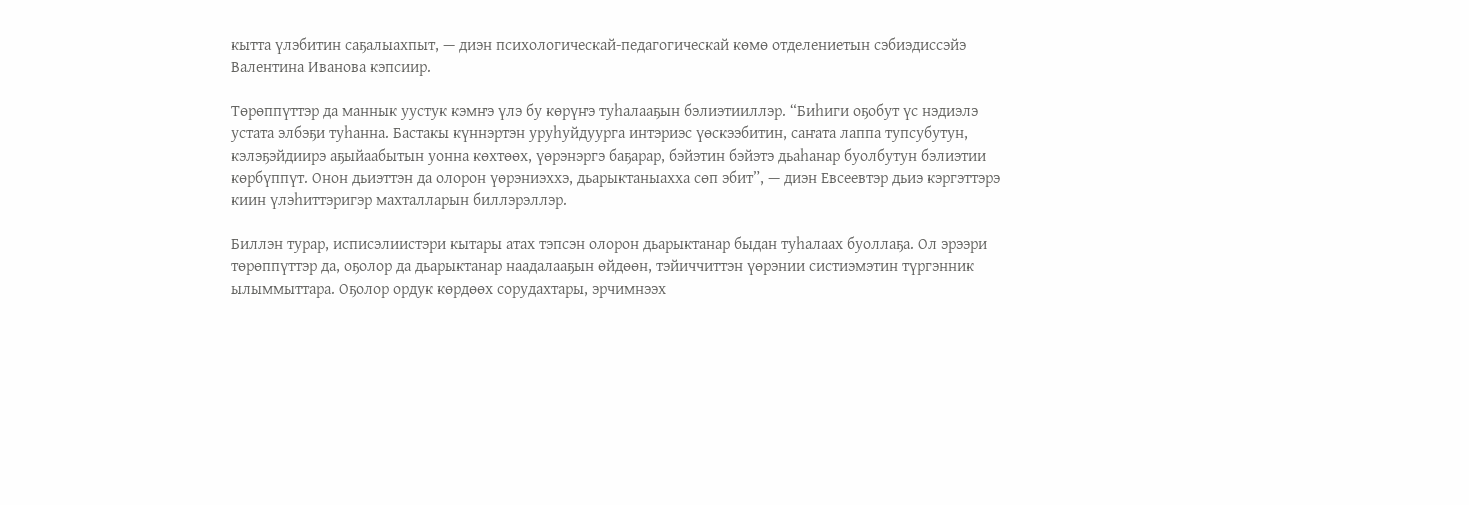кытта үлэбитин саҕалыахпыт, — диэн психологическай-педагогическай көмө отделениетын сэбиэдиссэйэ Валентина Иванова кэпсиир.

Төрөппүттэр да маннык уустук кэмҥэ үлэ бу көрүҥэ туһалааҕын бэлиэтииллэр. “Биһиги оҕобут үс нэдиэлэ устата элбэҕи туһанна. Бастакы күннэртэн уруһуйдуурга интэриэс үөскээбитин, саҥата лаппа тупсубутун, кэлэҕэйдиирэ аҕыйаабытын уонна көхтөөх, үөрэнэргэ баҕарар, бэйэтин бэйэтэ дьаһанар буолбутун бэлиэтии көрбүппүт. Онон дьиэттэн да олорон үөрэниэххэ, дьарыктаныахха сөп эбит”, — диэн Евсеевтэр дьиэ кэргэттэрэ киин үлэһиттэригэр махталларын биллэрэллэр.

Биллэн турар, иcписэлиистэри кытары атах тэпсэн олорон дьарыктанар быдан туһалаах буоллаҕа. Ол эрээри төрөппүттэр да, оҕолор да дьарыктанар наадалааҕын өйдөөн, тэйиччиттэн үөрэнии систиэмэтин түргэнник ылыммыттара. Оҕолор ордук көрдөөх сорудахтары, эрчимнээх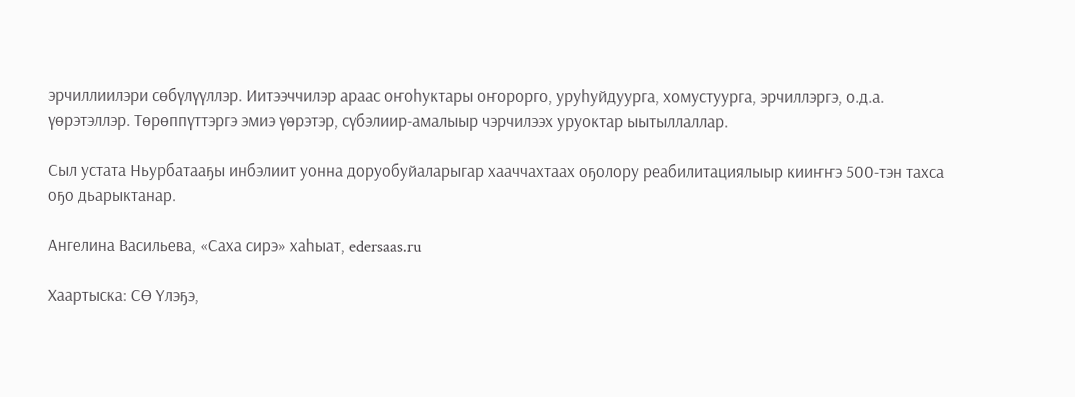эрчиллиилэри сөбүлүүллэр. Иитээччилэр араас оҥоһуктары оҥорорго, уруһуйдуурга, хомустуурга, эрчиллэргэ, о.д.а. үөрэтэллэр. Төрөппүттэргэ эмиэ үөрэтэр, сүбэлиир-амалыыр чэрчилээх уруоктар ыытыллаллар.

Сыл устата Ньурбатааҕы инбэлиит уонна доруобуйаларыгар хааччахтаах оҕолору реабилитациялыыр кииҥҥэ 500-тэн тахса оҕо дьарыктанар.

Ангелина Васильева, «Саха сирэ» хаһыат, edersaas.ru

Хаартыска: СӨ Үлэҕэ,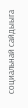социальнай сайдыыга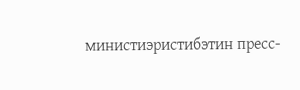министиэристибэтин пресс-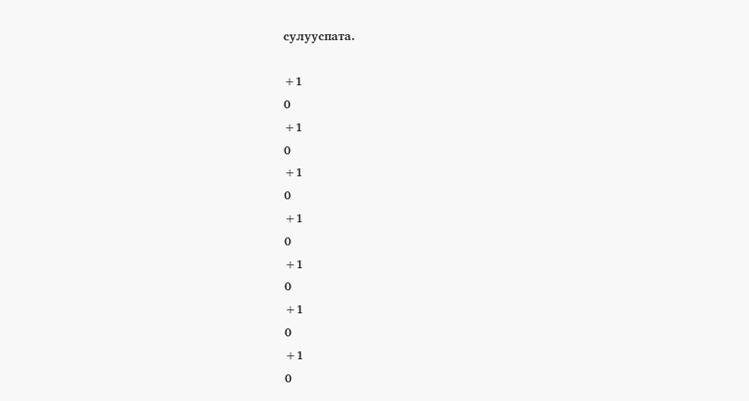сулууспата.

+1
0
+1
0
+1
0
+1
0
+1
0
+1
0
+1
0